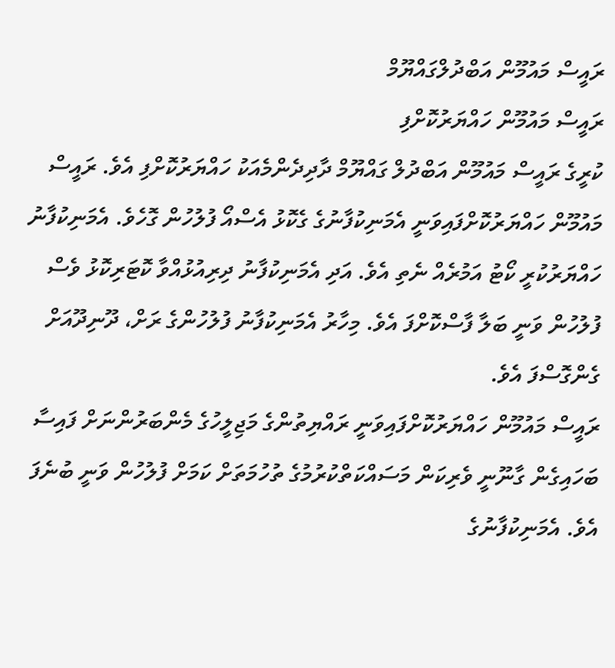ރައީސް މައުމޫން އަބްދުލްގައްޔޫމް
ރައީސް މައުމޫން ހައްޔަރުކޮށްފި
ކުރީގެ ރައީސް މައުމޫން އަބްދުލް ގައްޔޫމް ދާދިދެންމެއަކު ހައްޔަރުކޮށްފި އެވެ. ރައީސް މައުމޫން ހައްޔަރުކޮށްފައިވަނީ އެމަނިކުފާނުގެ ގެކޮޅު އެސްއޯ ފުލުހުން ގޮހެވެ. އެމަނިކުފާނު ހައްޔަރުކުރީ ކޯޓު އަމުރެއް ނެތި އެވެ. އަދި އެމަނިކުފާނު ދިރިއުޅުއްވާ ކޮޓަރިކޮޅު ވެސް ފުލުހުން ވަނީ ބަލާ ފާސްކޮށްފަ އެވެ. މިހާރު އެމަނިކުފާނު ފުލުހުންގެ ރަށް، ދޫނިދޫއަށް ގެންގޮސްފަ އެވެ.
ރައީސް މައުމޫން ހައްޔަރުކޮށްފައިވަނީ ރައްޔިތުންގެ މަޖިލީހުގެ މެންބަރުންނަށް ފައިސާ ބަހައިގެން ގާނޫނީ ވެރިކަން މަސައްކަތްކުރުމުގެ ތުހުމަތަށް ކަމަށް ފުލުހުން ވަނީ ބުނެފަ އެވެ. އެމަނިކުފާނުގެ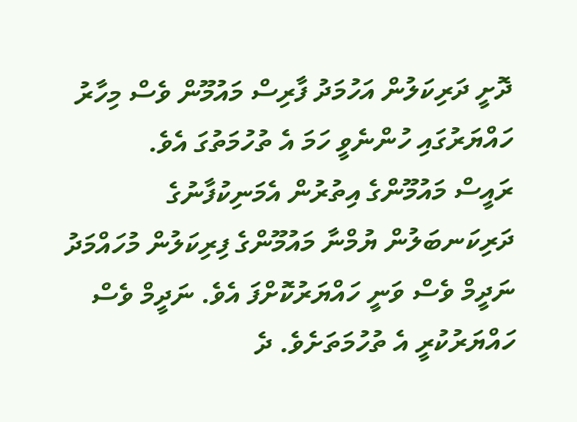ދޮށީ ދަރިކަލުން އަހުމަދު ފާރިސް މައުމޫން ވެސް މިހާރު ހައްޔަރުގައި ހުންނެވީ ހަމަ އެ ތުހުމަތުގަ އެވެ.
ރައީސް މައުމޫންގެ އިތުރުން އެމަނިކުފާނުގެ ދަރިކަނބަލުން ޔުމްނާ މައުމޫންގެ ފިރިކަލުން މުހައްމަދު ނަދީމް ވެސް ވަނީ ހައްޔަރުކޮށްފަ އެވެ. ނަދީމް ވެސް ހައްޔަރުކުރީ އެ ތުހުމަތަށެވެ. ދެ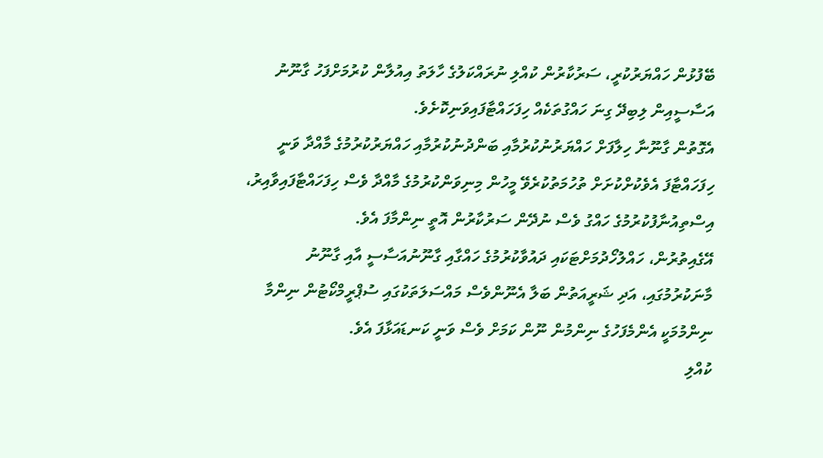ބޭފުޅުން ހައްޔަރުކުރީ، ސަރުކާރުން ކުއްލި ނުރައްކަލުގެ ހާލަތު އިއުލާން ކުރުމަށްފަހު ގާނޫނު އަސާސީއިން ލިބިދޭ ގިނަ ހައްގުތަކެއް ހިފަހައްޓާފައިވަނިކޮށެވެ.
އެގޮތުން ގާނޫނާ ހިލާފަށް ހައްޔަރުނުކުރުމާއި ބަންދުނުކުރުމާއި ހައްޔަރުކުރުމުގެ މާއްދާ ވަނީ ހިފަހައްޓާފަ އެވެކުށްކުށަށް ތުހުމަތުކުރެވޭ މީހުން މިނިވަންކުރުމުގެ މާއްދާ ވެސް ހިފަހައްޓާފައިވާއިރު، އިސްތިއުނާފުކުރުމުގެ ހައްގު ވެސް ނުދޭން ސަރުކާރުން އޮތީ ނިންމާފަ އެވެ.
އޭގެއިތުރުން، ހައްލުހޯދުމަށްޓަކައި ދައުވާކުރުމުގެ ހައްގާއި ގާނޫނުއަސާސީ އާއި ގާނޫނު މާނަކުރުމުގައި، އަދި ޝަރީއަތުން ބަލާ އެނޫންވެސް މައްސަލަތަކުގައި ސުޕްރީމްކޯޓުން ނިންމާ ނިންމުމަކީ އެންމެފަހުގެ ނިންމުން ނޫން ކަމަށް ވެސް ވަނީ ކަނޑައަޅާފަ އެވެ.
ކުއްލި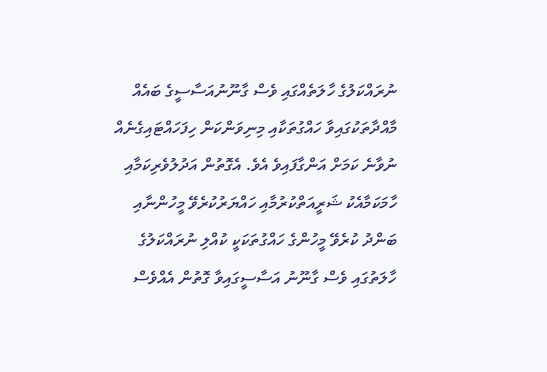ނުރައްކަލުގެ ހާލަތެއްގައި ވެސް ގާނޫނުއަސާސީގެ ބައެއް މާއްދާތަކުގައިވާ ހައްގުތަކާއި މިނިވަންކަން ހިފަހައްޓައިގެނެއް ނުވާނެ ކަމަށް އަންގާފައިވެ އެވެ. އެގޮތުން އަދުލުވެރިކަމާއި ހާމަކަމާއެކު ޝަރީއަތްކުރުމާއި ހައްޔަރުކުރެވޭ މީހުންނާއި ބަންދު ކުރެވޭ މީހުންގެ ހައްގުތަކަކީ ކުއްލި ނުރައްކަލުގެ ހާލަތުގައި ވެސް ގާނޫނު އަސާސީގައިވާ ގޮތުން އެއްވެސް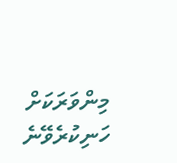މިންވަރަކަށް ހަނިކުރެވޭނެ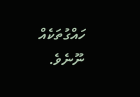ހައްގުތަކެއް ނޫނެވެ.